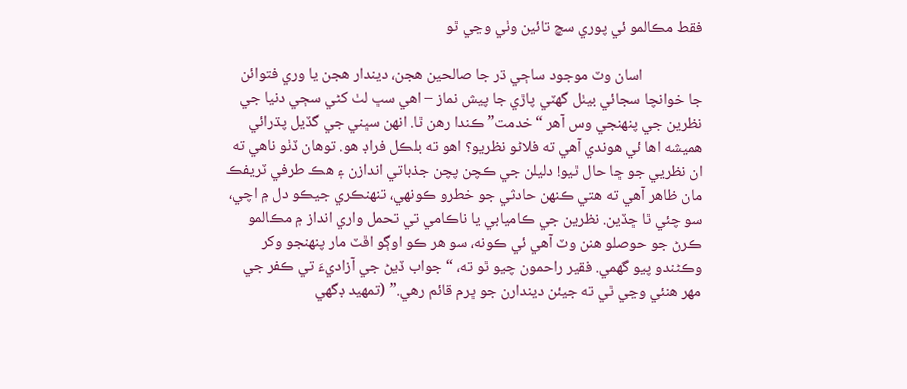فقط مڪالمو ئي پوري سچ تائين وٺي وڃي ٿو

                 اسان وٽ موجود ساڄي ڌر جا صالحين هجن، ديندار هجن يا وري فتوائن جا خوانچا سجائي بيٺل گهٽي پاڙي جا پيش نماز – اهي سڀ لٺ کڻي سڄي دنيا جي نظرين جي پنهنجي وس آهر “خدمت” ڪندا رهن ٿا. انهن سڀني جي گڏيل پڌرائي هميشه اها ئي هوندي آهي ته فلاڻو نظريو؟ اهو ته بلڪل فراڊ هو. توهان ڏٺو ناهي ته ان نظريي جو ڇا حال ٿيو! دليلن جي ڪچن پچن جذباتي اندازن ۽ هڪ طرفي ٽريفڪ مان ظاهر آهي ته هتي ڪنهن حادثي جو خطرو ڪونهي، تنهنڪري جيڪو دل ۾ اچي، سو چئي ٿا ڇڏين. نظرين جي ڪاميابي يا ناڪامي تي تحمل واري انداز ۾ مڪالمو ڪرڻ جو حوصلو هنن وٽ آهي ئي ڪونه، سو هر ڪو اوڳو اڦٽ مار پنهنجو وکر وڪڻندو پيو گهمي. فقير راحمون چيو ٿو ته، “جواب ڏيڻ جي آزاديءَ تي ڪفر جي مهر هنئي وڃي ٿي ته جيئن ديندارن جو ڀرم قائم رهي.” (تمهيد ڊگهي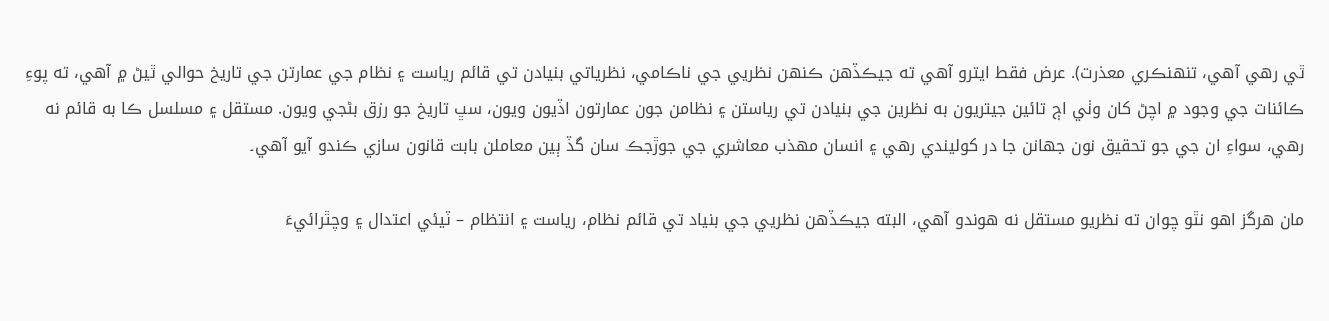ٿي رهي آهي، تنهنڪري معذرت). عرض فقط ايترو آهي ته جيڪڏهن ڪنهن نظريي جي ناڪامي، نظرياتي بنيادن تي قائم رياست ۽ نظام جي عمارتن جي تاريخ حوالي ٿيڻ ۾ آهي، ته پوءِ ڪائنات جي وجود ۾ اچڻ کان وٺي اڄ تائين جيتريون به نظرين جي بنيادن تي رياستن ۽ نظامن جون عمارتون اڏيون ويون، سڀ تاريخ جو رزق بڻجي ويون. مستقل ۽ مسلسل ڪا به قائم نه رهي، سواءِ ان جي جو تحقيق نون جهانن جا در کوليندي رهي ۽ انسان مهذب معاشري جي جوڙجڪ سان گڏ ٻين معاملن بابت قانون سازي ڪندو آيو آهي۔

مان هرگز اهو نٿو چوان ته نظريو مستقل نه هوندو آهي، البته جيڪڏهن نظريي جي بنياد تي قائم نظام، رياست ۽ انتظام – ٽيئي اعتدال ۽ وچٿرائيءَ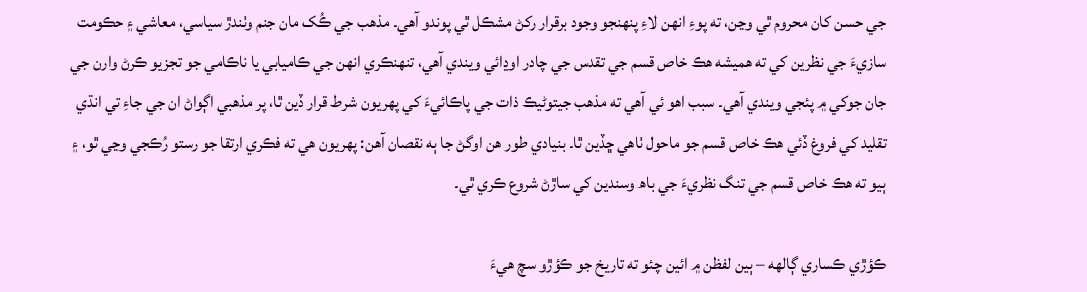جي حسن کان محروم ٿي وڃن، ته پوءِ انهن لاءِ پنهنجو وجود برقرار رکڻ مشڪل ٿي پوندو آهي۔ مذهب جي ڪُک مان جنم وٺندڙ سياسي، معاشي ۽ حڪومت سازيءَ جي نظرين کي ته هميشه هڪ خاص قسم جي تقدس جي چادر اوڍائي ويندي آهي، تنهنڪري انهن جي ڪاميابي يا ناڪامي جو تجزيو ڪرڻ وارن جي جان جوکي ۾ پئجي ويندي آهي۔ سبب اهو ئي آهي ته مذهب جيتوڻيڪ ذات جي پاڪائيءَ کي پهريون شرط قرار ڏين ٿا، پر مذهبي اڳواڻ ان جي جاءِ تي انڌي تقليد کي فروغ ڏئي هڪ خاص قسم جو ماحول ٺاهي ڇڏين ٿا۔ بنيادي طور هن اوگڻ جا ٻه نقصان آهن: پهريون هي ته فڪري ارتقا جو رستو رُڪجي وڃي ٿو، ۽ ٻيو ته هڪ خاص قسم جي تنگ نظريءَ جي باھ وسندين کي ساڙڻ شروع ڪري ٿي۔

ڪؤڙي ڪساري ڳالهه – ٻين لفظن ۾ ائين چئو ته تاريخ جو ڪؤڙو سچ هيءَ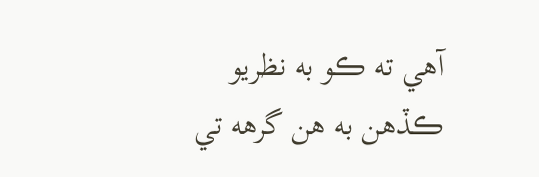آهي ته ڪو به نظريو ڪڏهن به هن گرهه تي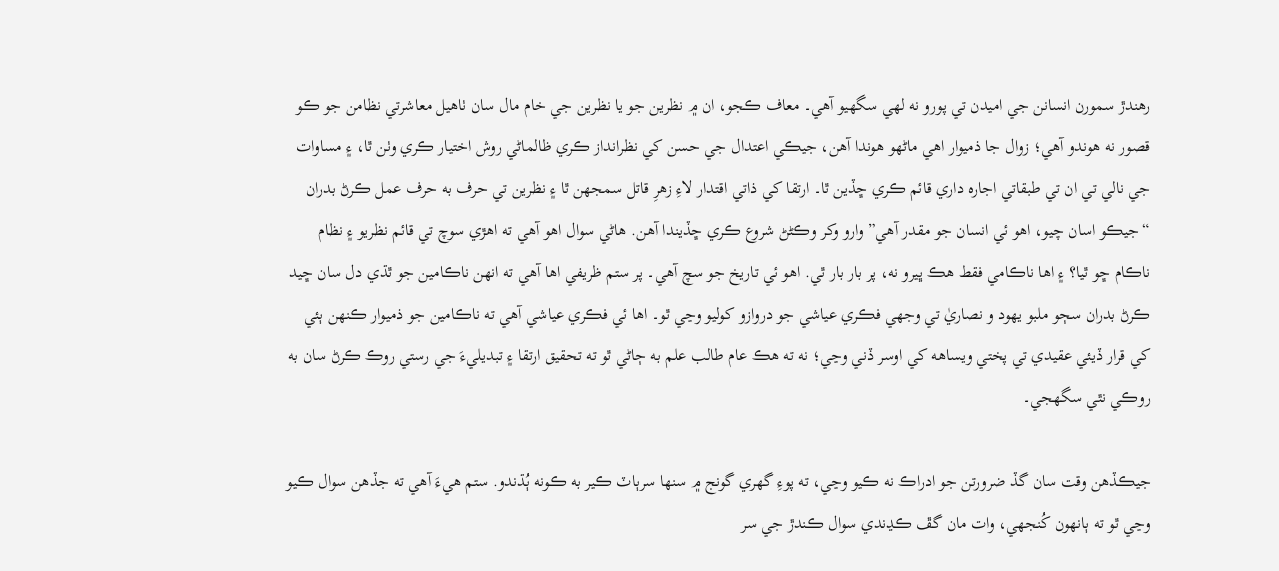رهندڙ سمورن انسانن جي اميدن تي پورو نه لهي سگهيو آهي۔ معاف ڪجو، ان ۾ نظرين جو يا نظرين جي خام مال سان ٺاهيل معاشرتي نظامن جو ڪو قصور نه هوندو آهي؛ زوال جا ذميوار اهي ماڻهو هوندا آهن، جيڪي اعتدال جي حسن کي نظرانداز ڪري ظالماڻي روش اختيار ڪري وٺن ٿا، ۽ مساوات جي نالي تي ان تي طبقاتي اجاره داري قائم ڪري ڇڏين ٿا۔ ارتقا کي ذاتي اقتدار لاءِ زهرِ قاتل سمجهن ٿا ۽ نظرين تي حرف به حرف عمل ڪرڻ بدران “جيڪو اسان چيو، اهو ئي انسان جو مقدر آهي” وارو وکر وڪڻڻ شروع ڪري ڇڏيندا آهن. هاڻي سوال اهو آهي ته اهڙي سوچ تي قائم نظريو ۽ نظام ناڪام ڇو ٿيا؟ ۽ اها ناڪامي فقط هڪ ڀيرو نه، پر بار بار ٿي. اهو ئي تاريخ جو سچ آهي۔ پر ستم ظريفي اها آهي ته انهن ناڪامين جو ٿڌي دل سان ڇيد ڪرڻ بدران سڄو ملبو يهود و نصاريٰ تي وجهي فڪري عياشي جو دروازو کوليو وڃي ٿو۔ اها ئي فڪري عياشي آهي ته ناڪامين جو ذميوار ڪنهن ٻئي کي قرار ڏيئي عقيدي تي پختي ويساهه کي اوسر ڏني وڃي؛ نه ته هڪ عام طالب علم به ڄاڻي ٿو ته تحقيق ارتقا ۽ تبديليءَ جي رستي روڪ ڪرڻ سان به روڪي نٿي سگهجي۔

جيڪڏهن وقت سان گڏ ضرورتن جو ادراڪ نه ڪيو وڃي، ته پوءِ گهري گونج ۾ سنها سرٻاٽ ڪير به ڪونه ٻُڌندو. ستم هيءَ آهي ته جڏهن سوال ڪيو وڃي ٿو ته ٻانهون کُنجهي، وات مان گڦ ڪڍندي سوال ڪندڙ جي سر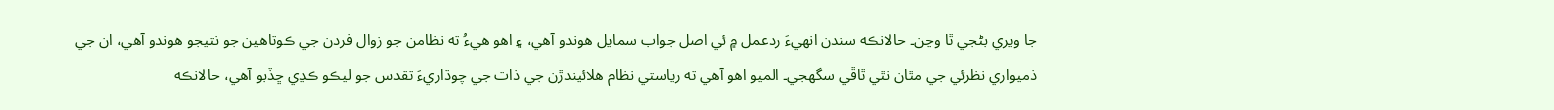جا ويري بڻجي ٿا وڃن۔ حالانڪه سندن انهيءَ ردعمل ۾ ئي اصل جواب سمايل هوندو آهي، ۽ اهو هيءُ ته نظامن جو زوال فردن جي ڪوتاهين جو نتيجو هوندو آهي، ان جي ذميواري نظرئي جي مٿان نٿي ٿاڦي سگهجي۔ الميو اهو آهي ته رياستي نظام هلائيندڙن جي ذات جي چوڌاريءَ تقدس جو ليڪو ڪڍي ڇڏبو آهي، حالانڪه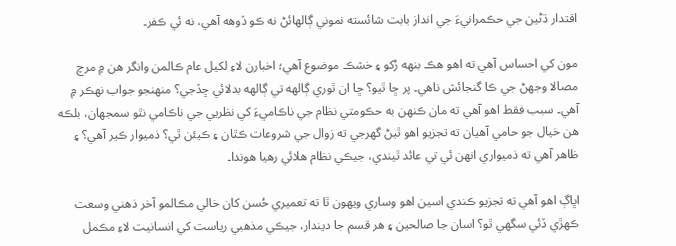اقتدار ڌڻين جي حڪمرانيءَ جي انداز بابت شائسته نموني ڳالهائڻ نه ڪو ڏوهه آهي، نه ئي ڪفر۔

مون کي احساس آهي ته اهو هڪ بنهه رُکو ۽ خشڪ موضوع آهي؛ اخبارن لاءِ لکيل عام ڪالمن وانگر هن ۾ مرچ مصالا وجهڻ جي ڪا گنجائش ناهي۔ پر ڇا ٿيو؟ ڇا ان ٿوري ڳالهه تي ڳالهه بدلائي ڇڏجي؟ منهنجو جواب نهڪر ۾ آهي۔ سبب فقط اهو آهي ته مان ڪنهن به حڪومتي نظام جي ناڪاميءَ کي نظريي جي ناڪامي نٿو سمجهان، بلڪه هن خيال جو حامي آهيان ته تجزيو اهو ٿيڻ گهرجي ته زوال جي شروعات ڪٿان ۽ ڪيئن ٿي؟ ذميوار ڪير آهي؟ ۽ ظاهر آهي ته ذميواري انهن ئي تي عائد ٿيندي، جيڪي نظام هلائي رهيا هوندا۔

اڀاڳ اهو آهي ته تجزيو ڪندي اسين اهو وساري ويهون ٿا ته تعميري حُسن کان خالي مڪالمو آخر ذهني وسعت ڪهڙي ڏئي سگهي ٿو؟ اسان جا صالحين ۽ هر قسم جا ديندار، جيڪي مذهبي رياست کي انسانيت لاءِ مڪمل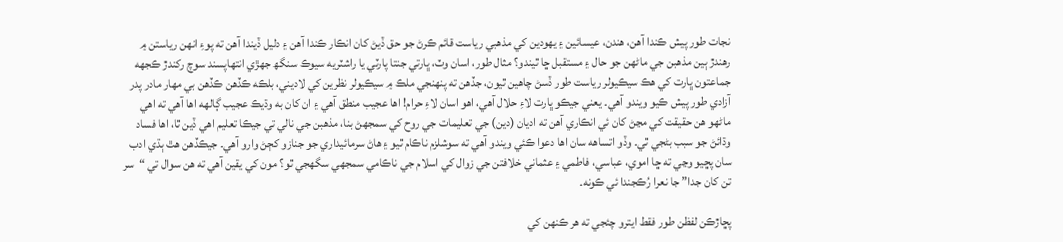نجات طور پيش ڪندا آهن، هندن، عيسائين ۽ يهودين کي مذهبي رياست قائم ڪرڻ جو حق ڏيڻ کان انڪار ڪندا آهن ۽ دليل ڏيندا آهن ته پوءِ انهن رياستن ۾ رهندڙ ٻين مذهبن جي ماڻهن جو حال ۽ مستقبل ڇا ٿيندو؟ مثال طور، اسان وٽ، ڀارتي جنتا پارٽي يا راشٽريه سيوڪ سنگھ جهڙي انتهاپسند سوچ رکندڙ ڪجهه جماعتون ڀارت کي هڪ سيڪيولر رياست طور ڏسڻ چاهين ٿيون، جڏهن ته پنهنجي ملڪ ۾ سيڪيولر نظرين کي لاديني، بلڪه ڪڏهن ڪڏهن بي مهار مادر پدر آزادي طور پيش ڪيو ويندو آهي۔ يعني جيڪو ڀارت لاءِ حلال آهي، اهو اسان لاءِ حرام! اها عجيب منطق آهي ۽ ان کان به وڌيڪ عجيب ڳالهه اها آهي ته اهي ماڻهو هن حقيقت کي مڃڻ کان ئي انڪاري آهن ته اديان (دين) جي تعليمات جي روح کي سمجهڻ بنا، مذهبن جي نالي تي جيڪا تعليم اهي ڏين ٿا، اها فساد وڌائڻ جو سبب بڻجي ٿي۔ وڏو اتساهه سان اها دعوا ڪئي ويندو آهي ته سوشلزم ناڪام ٿيو ۽ هاڻ سرمائيداري جو جنازو کڄڻ وارو آهي۔ جيڪڏهن هٿ ٻڌي ادب سان پڇيو وڃي ته ڇا اموي، عباسي، فاطمي ۽ عثماني خلافتن جي زوال کي اسلام جي ناڪامي سمجهي سگهجي ٿو؟ مون کي يقين آهي ته هن سوال تي “سر تن کان جدا” جا نعرا رُڪجندا ئي ڪونه۔

پڇاڙڪن لفظن طور فقط ايترو چئجي ته هر ڪنهن کي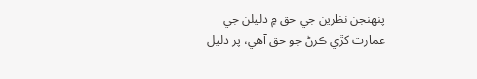پنهنجن نظرين جي حق ۾ دليلن جي عمارت کڙي ڪرڻ جو حق آهي، پر دليل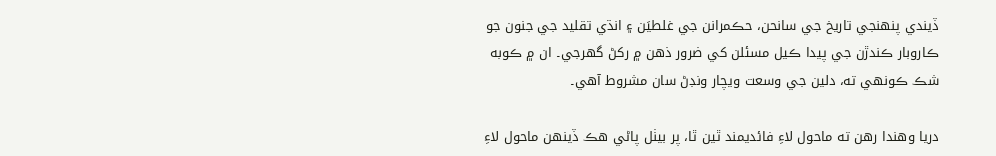ڏيندي پنهنجي تاريخ جي سانحن، حڪمرانن جي غلطيَن ۽ انڌي تقليد جي جنون جو ڪاروبار ڪندڙن جي پيدا ڪيل مسئلن کي ضرور ذهن ۾ رکڻ گهرجي۔ ان ۾ ڪوبه شڪ ڪونهي ته، دلين جي وسعت ويچار ونڊڻ سان مشروط آهي۔

دريا وهندا رهن ته ماحول لاءِ فائديمند ٿين ٿا، پر بيٺل پاڻي هڪ ڏينهن ماحول لاءِ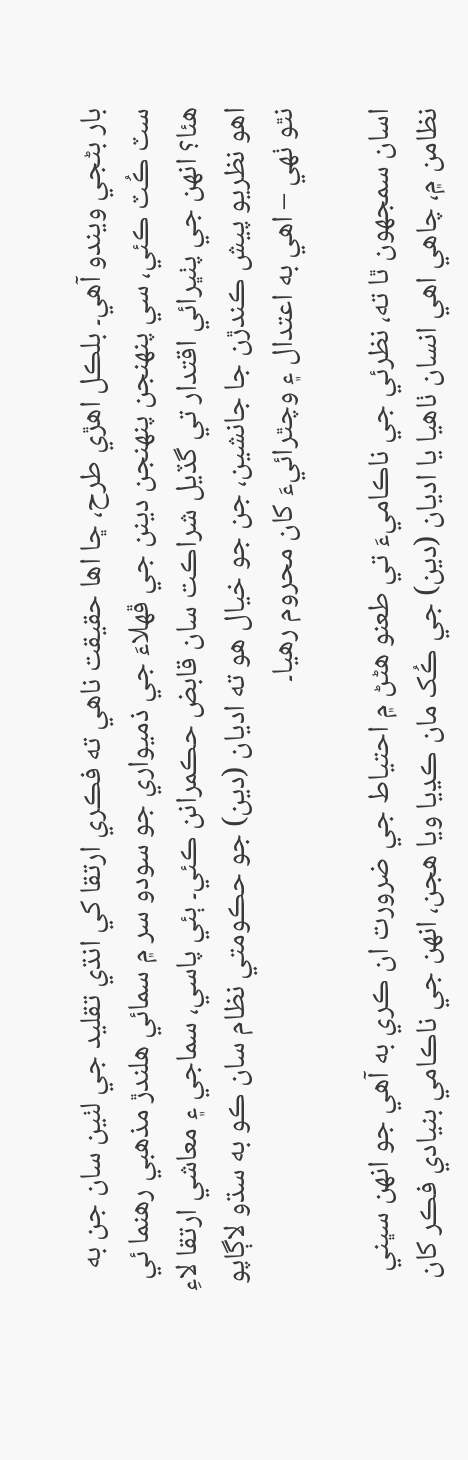بار بڻجي ويندو آهي۔ بلڪل اهڙي طرح، ڇا اها حقيقت ناهي ته فڪري ارتقا کي انڌي تقليد جي لٺين سان جن به سٽ ڪُٽ ڪئي، سي پنهنجن پنهنجن دينن جي ڦهلاءَ جي ذميواري جو سودو سر ۾ سمائي هلندڙ مذهبي رهنما ئي هئا؟ انهن جي پٺڀرائي اقتدار تي گڏيل شراڪت سان قابض حڪمرانن ڪئي۔ ٻئي پاسي، سماجي ۽ معاشي ارتقا لاءِ اهو نظريو پيش ڪندڙن جا جانشين، جن جو خيال هو ته اديان (دين) جو حڪومتي نظام سان ڪو به سڌو لاڳاپو نٿو ٺهي – اهي به اعتدال ۽ وچٿرائيءَ کان محروم رهيا۔

اسان سمجهون ٿا ته، نظرئي جي ناڪاميءَ تي طعنو هڻڻ ۾ احتياط جي ضرورت ان ڪري به آهي جو انهن سڀني نظامن ۾، چاهي اهي انسان ٺاهيا يا اديان (دين) جي ڪُک مان ڪڍيا ويا هجن، انهن جي ناڪامي بنيادي فڪر کان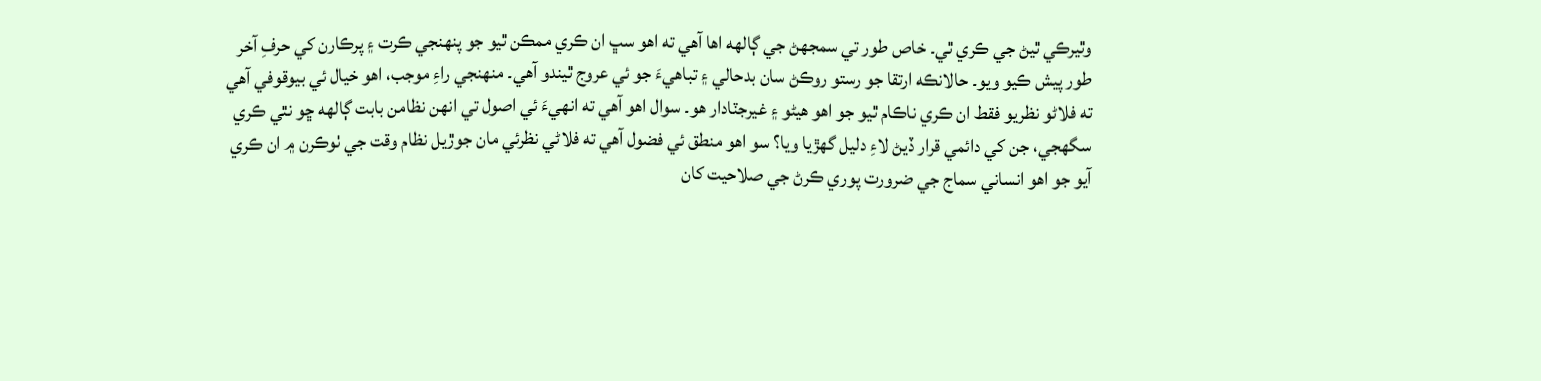وٿيرڪي ٿيڻ جي ڪري ٿي۔ خاص طور تي سمجهڻ جي ڳالهه اها آهي ته اهو سڀ ان ڪري ممڪن ٿيو جو پنهنجي ڪرت ۽ پرڪارن کي حرفِ آخر طور پيش ڪيو ويو۔ حالانڪه ارتقا جو رستو روڪڻ سان بدحالي ۽ تباهيءَ جو ئي عروج ٿيندو آهي۔ منهنجي راءِ موجب، اهو خيال ئي بيوقوفي آهي ته فلاڻو نظريو فقط ان ڪري ناڪام ٿيو جو اهو هيڻو ۽ غيرجٽادار هو۔ سوال اهو آهي ته انهيءَ ئي اصول تي انهن نظامن بابت ڳالهه ڇو نٿي ڪري سگهجي، جن کي دائمي قرار ڏيڻ لاءِ دليل گهڙيا ويا؟ سو اهو منطق ئي فضول آهي ته فلاڻي نظرئي مان جوڙيل نظام وقت جي ٺوڪرن ۾ ان ڪري آيو جو اهو انساني سماج جي ضرورت پوري ڪرڻ جي صلاحيت کان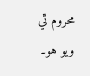محروم ٿي ويو هو۔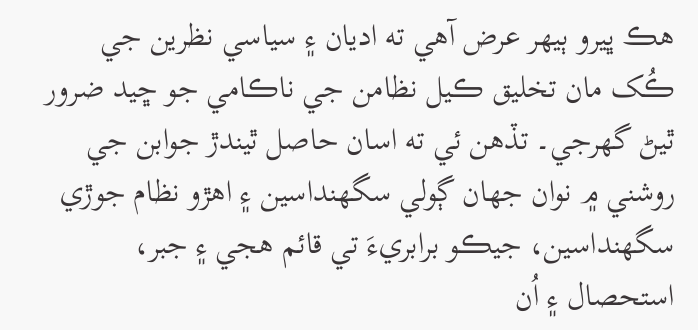هڪ ڀيرو ٻيهر عرض آهي ته اديان ۽ سياسي نظرين جي ڪُک مان تخليق ڪيل نظامن جي ناڪامي جو ڇيد ضرور ٿيڻ گهرجي۔ تڏهن ئي ته اسان حاصل ٿيندڙ جوابن جي روشني ۾ نوان جهان ڳولي سگهنداسين ۽ اهڙو نظام جوڙي سگهنداسين، جيڪو برابريءَ تي قائم هجي ۽ جبر، استحصال ۽ اُن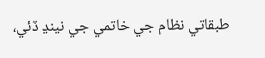طبقاتي نظام جي خاتمي جي نينڍ ڏئي،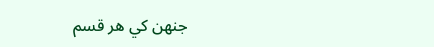جنهن کي هر قسم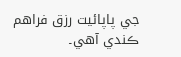جي پاپائيت رزق فراهم ڪندي آهي۔